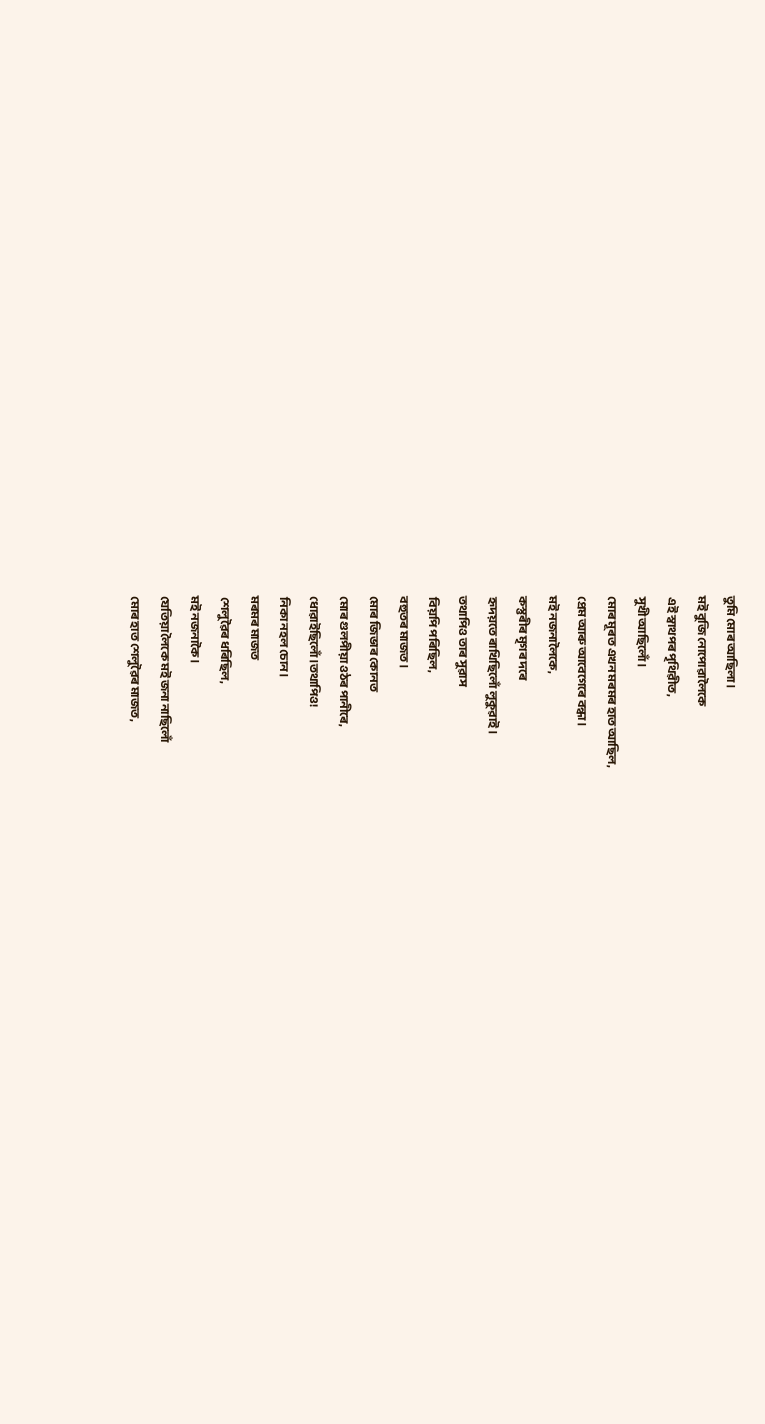তুমি মোৰ আছিলা।
মই বুজি নোপোৱালৈকে
এই স্বাথপৰ পৃথিৱীত,
সুখী আছিলোঁ।
মোৰ মূৰত এখন মৰমৰ হাত আছিল,
প্ৰেম আৰু আবেগেৰে বন্ধা।
মই নজনালৈকে,
কস্তুৰীৰ মৃগৰ দৰে
হৃদয়তে ৰাখিছিলোঁ লুকুৱাই।
তথাপিও তাৰ সুৱাস
বিয়পি পৰিছিল,
বহুতৰ মাজত।
মোৰ জিভাৰ কোনত
মোৰ গুলপীয়া ওঠৰ পানীৰে,
ধোৱাইছিলোঁ।তথাপিও!
নিকা নহল চোন।
মৰমৰ মাজত
শেলুৱৈৰ ধৰিছিল,
মই নজনাকৈ।
যেতিয়া লৈকে মই জনা নাছিলোঁ
মোৰ হাত শেলুৱৈৰ মাজত,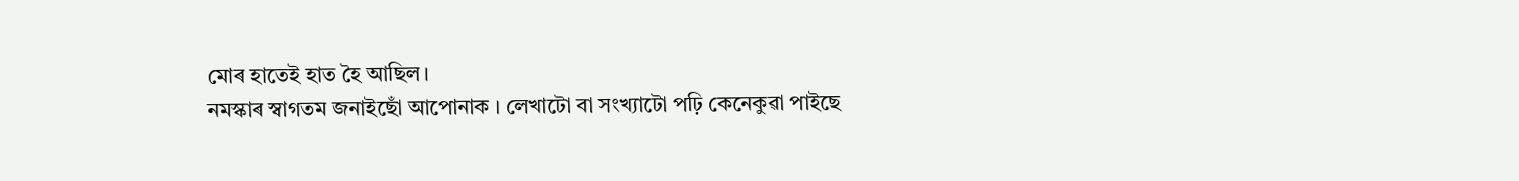মোৰ হাতেই হাত হৈ আছিল।
নমস্কাৰ স্বাগতম জনাইছোঁ আপোনাক । লেখাটো বা সংখ্যাটো পঢ়ি কেনেকুৱা পাইছে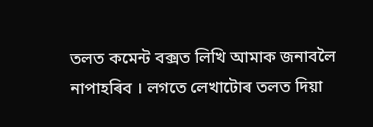তলত কমেন্ট বক্সত লিখি আমাক জনাবলৈ নাপাহৰিব । লগতে লেখাটোৰ তলত দিয়া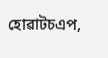হোৱাটচএপ,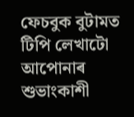ফেচবুক বুটামত টিপি লেখাটো আপোনাৰ শুভাংকাশী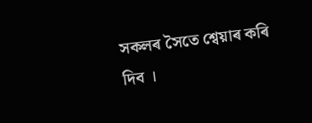সকলৰ সৈতে শ্বেয়াৰ কৰি দিব ।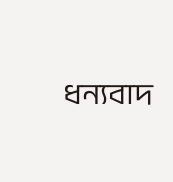ধন্যবাদ